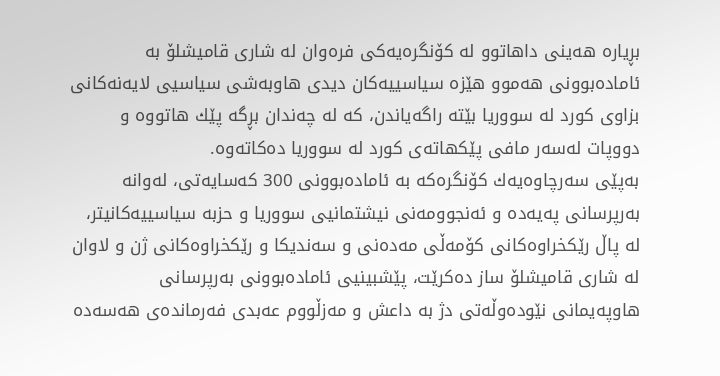بڕیارە هەینی داهاتوو لە كۆنگرەیەكی فرەوان لە شاری قامیشلۆ بە ئامادەبوونی هەموو هێزە سیاسییەكان دیدی هاوبەشی سیاسیی لایەنەكانی بزاوی كورد لە سووریا بێتە راگەیاندن، كە لە چەندان بڕگە پێك هاتووە و دووپات لەسەر مافی پێكهاتەی كورد لە سووریا دەكاتەوە.
بەپێی سەرچاوەیەك كۆنگرەكە بە ئامادەبوونی 300 كەسایەتی، لەوانە بەرپرسانی پەیەدە و ئەنجوومەنی نیشتمانیی سووریا و حزبە سیاسییەكانیتر، لە پاڵ رێكخراوەكانی كۆمەڵی مەدەنی و سەندیكا و رێكخراوەكانی ژن و لاوان لە شاری قامیشلۆ ساز دەكرێت، پێشبینیی ئامادەبوونی بەرپرسانی هاوپەیمانی نێودەوڵەتی دژ بە داعش و مەزڵووم عەبدی فەرماندەی هەسەدە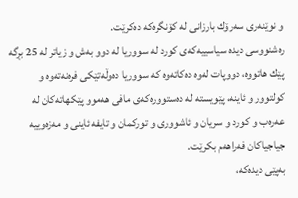و نوێنەری سەرۆك بارزانی لە كۆنگرەكە دەكرێت.
رەشنووسی دیدە سیاسییەكەی كورد لە سووریا لە دوو بەش و زیاتر لە 25 بڕگە پێك هاتووە، دووپات لەوە دەكاتەوە كە سووریا دەوڵەتێكی فرەنەتەوە و كولتوور و ئاینە، پێویستە لە دەستوورەكەی مافی هەموو پێكهاتەكان لە عەرەب و كورد و سریان و ئاشووری و توركمان و تایفە ئاینی و مەزەوییە جیاجیاكان فەراهەم بكرێت.
بەپێی دیدەكە،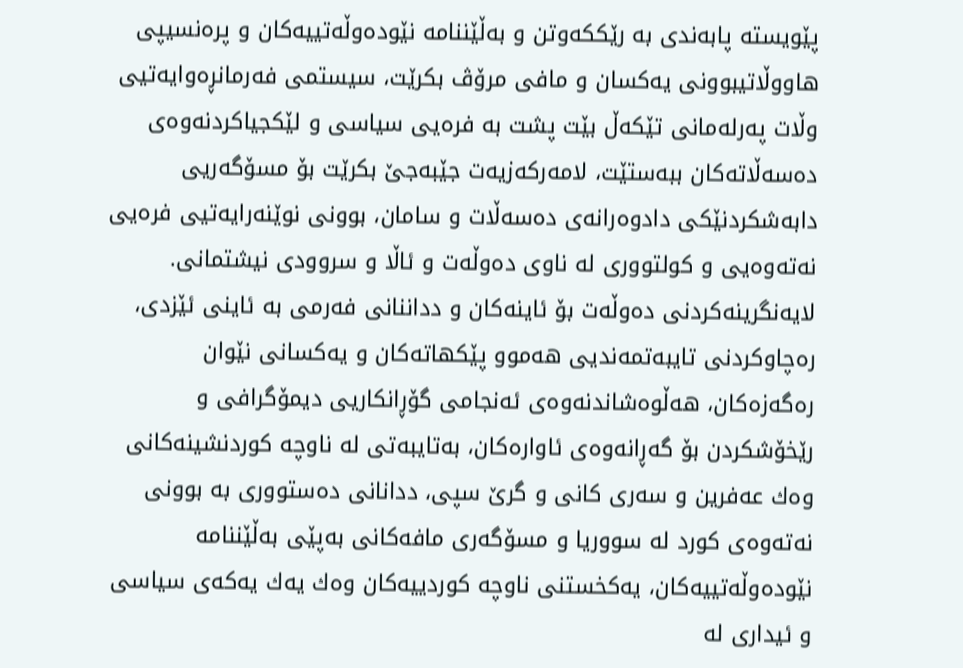پێویستە پابەندی بە رێككەوتن و بەڵێننامە نێودەوڵەتییەكان و پرەنسیپی هاووڵاتیبوونی یەكسان و مافی مرۆڤ بكرێت، سیستمی فەرمانڕەوایەتیی وڵات پەرلەمانی تێكەڵ بێت پشت بە فرەیی سیاسی و لێكجیاكردنەوەی دەسەڵاتەكان ببەستێت، لامەركەزیەت جێبەجێ بكرێت بۆ مسۆگەریی دابەشكردنێكی دادوەرانەی دەسەڵات و سامان، بوونی نوێنەرایەتیی فرەیی نەتەوەیی و كولتووری لە ناوی دەوڵەت و ئاڵا و سروودی نیشتمانی.
لایەنگرینەكردنی دەوڵەت بۆ ئاینەكان و دداننانی فەرمی بە ئاینی ئێزدی، رەچاوكردنی تایبەتمەندیی هەموو پێكهاتەكان و یەكسانی نێوان رەگەزەكان، هەڵوەشاندنەوەی ئەنجامی گۆڕانكاریی دیمۆگرافی و رێخۆشكردن بۆ گەڕانەوەی ئاوارەكان، بەتایبەتی لە ناوچە كوردنشینەكانی وەك عەفرین و سەری كانی و گرێ سپی، ددانانی دەستووری بە بوونی نەتەوەی كورد لە سووریا و مسۆگەری مافەكانی بەپێی بەڵێننامە نێودەوڵەتییەكان، یەكخستنی ناوچە كوردییەكان وەك یەك یەكەی سیاسی و ئیداری لە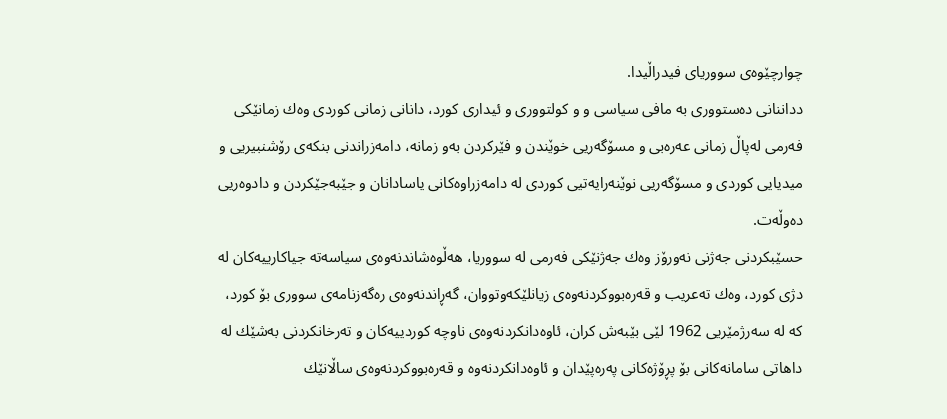چوارچێوەی سووریای فیدراڵیدا.
دداننانی دەستووری بە مافی سیاسی و و كولتووری و ئیداری كورد، دانانی زمانی كوردی وەك زمانێكی فەرمی لەپاڵ زمانی عەرەبی و مسۆگەریی خوێندن و فێركردن بەو زمانە، دامەزراندنی بنكەی رۆشنبیریی و میدیایی كوردی و مسۆگەریی نوێنەرایەتیی كوردی لە دامەزراوەكانی یاسادانان و جێبەجێكردن و دادوەریی دەوڵەت.
حسێبكردنی جەژنی نەورۆز وەك جەژنێكی فەرمی لە سووریا، هەڵوەشاندنەوەی سیاسەتە جیاكارییەكان لە دژی كورد، وەك تەعریب و قەرەبووكردنەوەی زیانلێكەوتووان، گەڕاندنەوەی رەگەزنامەی سووری بۆ كورد، كە لە سەرژمێریی 1962 لێی بێبەش كران، ئاوەدانكردنەوەی ناوچە كوردییەكان و تەرخانكردنی بەشێك لە داهاتی سامانەكانی بۆ پڕۆژەكانی پەرەپێدان و ئاوەدانكردنەوە و قەرەبووكردنەوەی ساڵانێك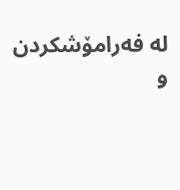لە فەرامۆشكردن و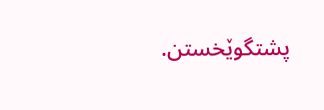پشتگوێخستن.